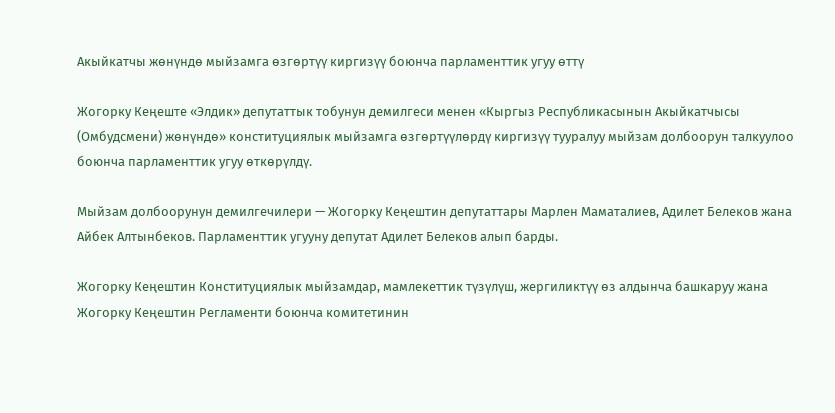Акыйкатчы жөнүндө мыйзамга өзгөртүү киргизүү боюнча парламенттик угуу өттү

Жогорку Кеңеште «Элдик» депутаттык тобунун демилгеси менен «Кыргыз Республикасынын Акыйкатчысы (Омбудсмени) жөнүндө» конституциялык мыйзамга өзгөртүүлөрдү киргизүү тууралуу мыйзам долбоорун талкуулоо боюнча парламенттик угуу өткөрүлдү.

Мыйзам долбоорунун демилгечилери — Жогорку Кеңештин депутаттары Марлен Маматалиев, Адилет Белеков жана Айбек Алтынбеков. Парламенттик угууну депутат Адилет Белеков алып барды.

Жогорку Кеңештин Конституциялык мыйзамдар, мамлекеттик түзүлүш, жергиликтүү өз алдынча башкаруу жана Жогорку Кеңештин Регламенти боюнча комитетинин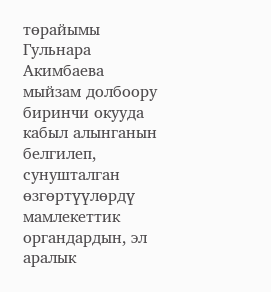төрайымы Гульнара Акимбаева мыйзам долбоору биринчи окууда кабыл алынганын белгилеп, сунушталган өзгөртүүлөрдү мамлекеттик органдардын, эл аралык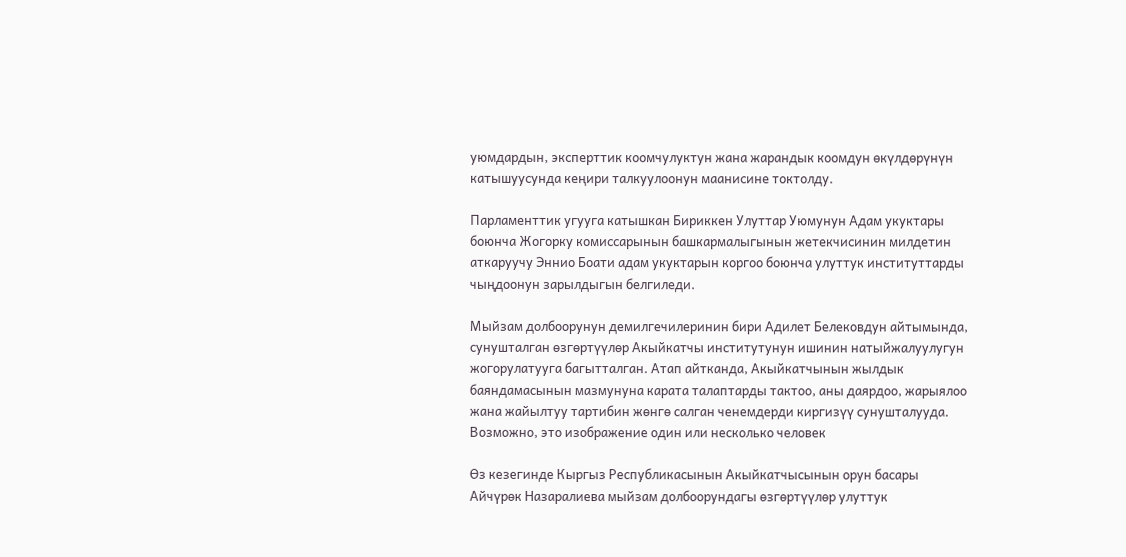уюмдардын, эксперттик коомчулуктун жана жарандык коомдун өкүлдөрүнүн катышуусунда кеңири талкуулоонун маанисине токтолду.

Парламенттик угууга катышкан Бириккен Улуттар Уюмунун Адам укуктары боюнча Жогорку комиссарынын башкармалыгынын жетекчисинин милдетин аткаруучу Эннио Боати адам укуктарын коргоо боюнча улуттук институттарды чыңдоонун зарылдыгын белгиледи.

Мыйзам долбоорунун демилгечилеринин бири Адилет Белековдун айтымында, сунушталган өзгөртүүлөр Акыйкатчы институтунун ишинин натыйжалуулугун жогорулатууга багытталган. Атап айтканда, Акыйкатчынын жылдык баяндамасынын мазмунуна карата талаптарды тактоо, аны даярдоо, жарыялоо жана жайылтуу тартибин жөнгө салган ченемдерди киргизүү сунушталууда. Возможно, это изображение один или несколько человек

Өз кезегинде Кыргыз Республикасынын Акыйкатчысынын орун басары Айчүрөк Назаралиева мыйзам долбоорундагы өзгөртүүлөр улуттук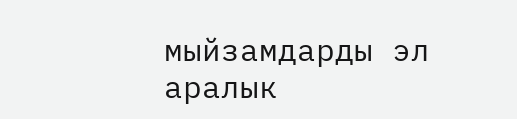мыйзамдарды эл аралык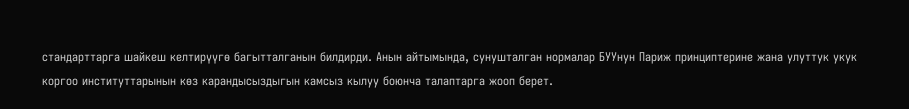стандарттарга шайкеш келтирүүгө багытталганын билдирди. Анын айтымында, сунушталган нормалар БУУнун Париж принциптерине жана улуттук укук коргоо институттарынын көз карандысыздыгын камсыз кылуу боюнча талаптарга жооп берет.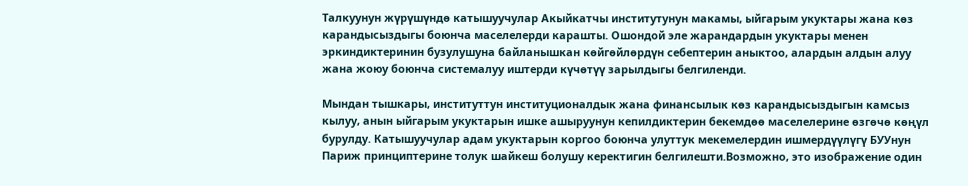Талкуунун жүрүшүндө катышуучулар Акыйкатчы институтунун макамы, ыйгарым укуктары жана көз карандысыздыгы боюнча маселелерди карашты. Ошондой эле жарандардын укуктары менен эркиндиктеринин бузулушуна байланышкан көйгөйлөрдүн себептерин аныктоо, алардын алдын алуу жана жоюу боюнча системалуу иштерди күчөтүү зарылдыгы белгиленди.

Мындан тышкары, институттун институционалдык жана финансылык көз карандысыздыгын камсыз кылуу, анын ыйгарым укуктарын ишке ашыруунун кепилдиктерин бекемдөө маселелерине өзгөчө көңүл бурулду. Катышуучулар адам укуктарын коргоо боюнча улуттук мекемелердин ишмердүүлүгү БУУнун Париж принциптерине толук шайкеш болушу керектигин белгилешти.Возможно, это изображение один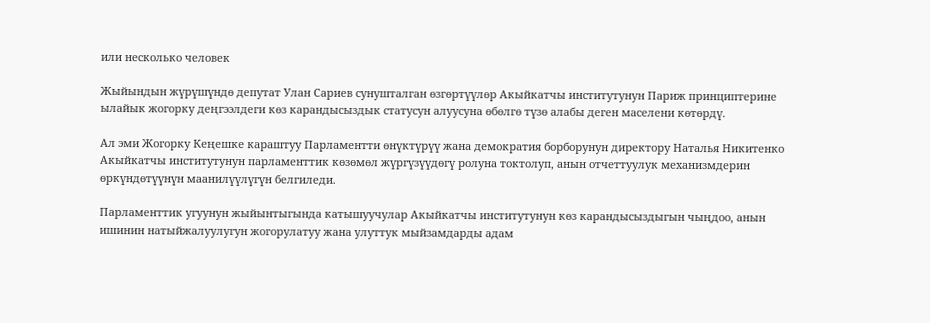или несколько человек

Жыйындын жүрүшүндө депутат Улан Сариев сунушталган өзгөртүүлөр Акыйкатчы институтунун Париж принциптерине ылайык жогорку деңгээлдеги көз карандысыздык статусун алуусуна өбөлгө түзө алабы деген маселени көтөрдү.

Ал эми Жогорку Кеңешке караштуу Парламентти өнүктүрүү жана демократия борборунун директору Наталья Никитенко Акыйкатчы институтунун парламенттик көзөмөл жүргүзүүдөгү ролуна токтолуп, анын отчеттуулук механизмдерин өркүндөтүүнүн маанилүүлүгүн белгиледи.

Парламенттик угуунун жыйынтыгында катышуучулар Акыйкатчы институтунун көз карандысыздыгын чыңдоо, анын ишинин натыйжалуулугун жогорулатуу жана улуттук мыйзамдарды адам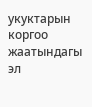укуктарын коргоо жаатындагы эл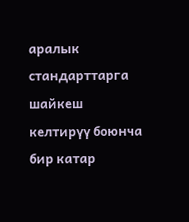аралык стандарттарга шайкеш келтирүү боюнча бир катар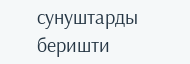сунуштарды беришти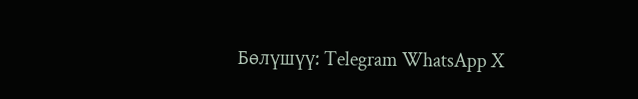Бөлүшүү: Telegram WhatsApp X